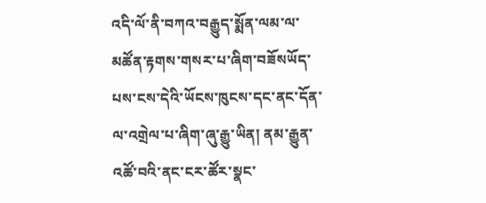འདི་ལོ་ནི་བཀའ་བརྒྱུད་སྨོན་ལམ་ལ་མཚོན་རྟགས་གསར་པ་ཞིག་བཟོསཡོད་པས་ངས་དེའི་ཡོངས་ཁུངས་དང་ནང་དོན་ལ་འགྲེལ་པ་ཞིག་ཞུ་རྒྱུ་ཡིན། ནམ་རྒྱུན་འཚོ་བའི་ནང་ངར་ཚོར་སྣང་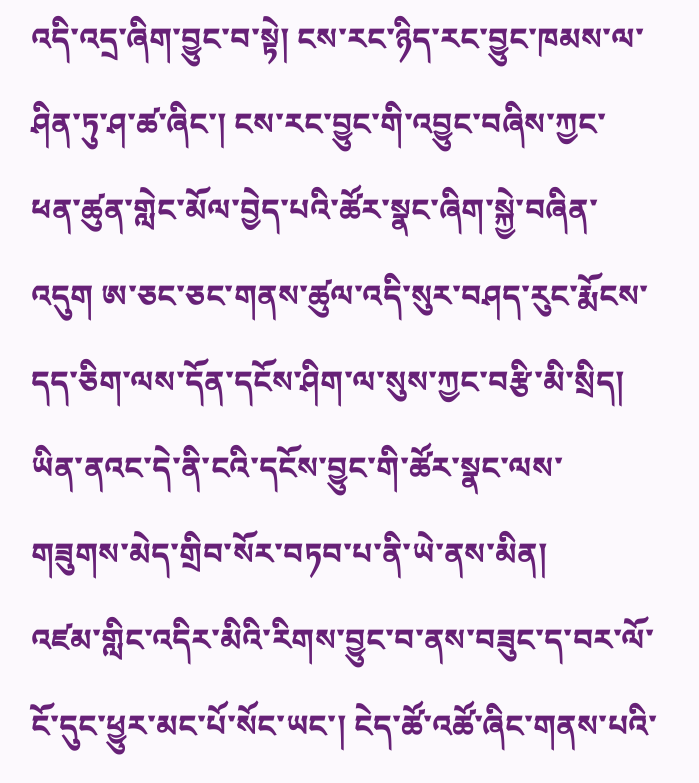འདི་འདྲ་ཞིག་བྱུང་བ་སྟེ། ངས་རང་ཉིད་རང་བྱུང་ཁམས་ལ་ཤིན་ཏུ་ཤ་ཚ་ཞིང་། ངས་རང་བྱུང་གི་འབྱུང་བཞིས་ཀྱང་ཕན་ཚུན་གླེང་མོལ་བྱེད་པའི་ཚོར་སྣང་ཞིག་སྐྱེ་བཞིན་འདུག ཨ་ཅང་ཅང་གནས་ཚུལ་འདི་སུར་བཤད་རུང་རྨོངས་དད་ཅིག་ལས་དོན་དངོས་ཤིག་ལ་སུས་ཀྱང་བརྩི་མི་སྲིད། ཡིན་ནའང་དེ་ནི་ངའི་དངོས་བྱུང་གི་ཚོར་སྣང་ལས་གཟུགས་མེད་གྲིབ་སོར་བཏབ་པ་ནི་ཡེ་ནས་མིན།
འཛམ་གླིང་འདིར་མིའི་རིགས་བྱུང་བ་ནས་བཟུང་ད་བར་ལོ་ངོ་དུང་ཕྱུར་མང་པོ་སོང་ཡང་། ངེད་ཚོ་འཚོ་ཞིང་གནས་པའི་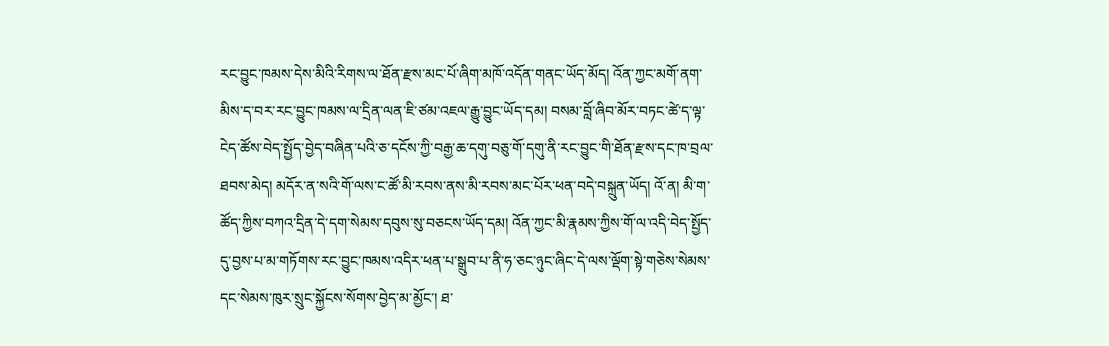རང་བྱུང་ཁམས་དེས་མིའི་རིགས་ལ་ཐོན་རྫས་མང་པོ་ཞིག་མཁོ་འདོན་གནང་ཡོད་མོད། འོན་ཀྱང་མགོ་ནག་མིས་ད་བར་རང་བྱུང་ཁམས་ལ་དྲིན་ལན་ཇི་ཙམ་འཇལ་རྒྱུ་བྱུང་ཡོད་དམ། བསམ་བློ་ཞིབ་མོར་བཏང་ཚེ་ད་ལྟ་ངེད་ཚོས་བེད་སྤྱོད་བྱེད་བཞིན་པའི་ཅ་དངོས་ཀྱི་བརྒྱ་ཆ་དགུ་བཅུ་གོ་དགུ་ནི་རང་བྱུང་གི་ཐོན་རྫས་དང་ཁ་བྲལ་ཐབས་མེད། མདོར་ན་སའི་གོ་ལས་ང་ཚོ་མི་རབས་ནས་མི་རབས་མང་པོར་ཕན་བདེ་བསྐྲུན་ཡོད། འོ་ན། མི་ག་ཚོད་ཀྱིས་བཀའ་དྲིན་དེ་དག་སེམས་དབུས་སུ་བཅངས་ཡོད་དམ། འོན་ཀྱང་མི་རྣམས་ཀྱིས་གོ་ལ་འདི་བེད་སྤྱོད་དུ་བྱས་པ་མ་གཏོགས་རང་བྱུང་ཁམས་འདིར་ཕན་པ་སྒྲུབ་པ་ནི་ཧ་ཅང་ཉུང་ཞིང་དེ་ལས་ལྡོག་སྟེ་གཅེས་སེམས་དང་སེམས་ཁུར་སྲུང་སྐྱོངས་སོགས་བྱེད་མ་མྱོང་། ཐ་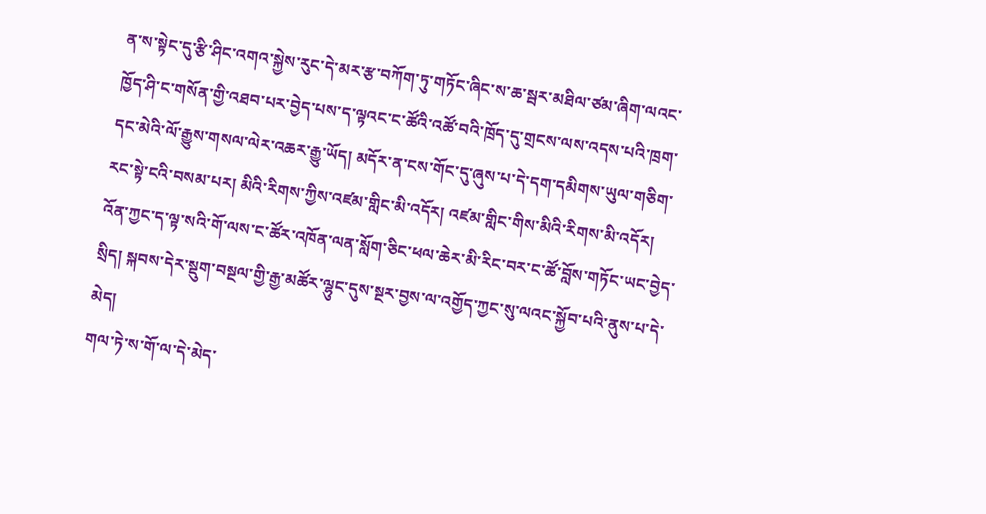ན་ས་སྟེང་དུ་རྩི་ཤིང་འགའ་སྐྱེས་རུང་དེ་མར་རྩ་བཀོག་ཏུ་གཏོང་ཞིང་ས་ཆ་སྦར་མཐིལ་ཙམ་ཞིག་ལའང་ཁྱོད་ཤི་ང་གསོན་གྱི་འཐབ་པར་བྱེད་པས་ད་ལྟའང་ང་ཚོའི་འཚོ་བའི་ཁྲོད་དུ་གྲངས་ལས་འདས་པའི་ཁྲག་དང་མེའི་ལོ་རྒྱུས་གསལ་ལེར་འཆར་རྒྱུ་ཡོད། མདོར་ན་ངས་གོང་དུ་ཞུས་པ་དེ་དག་དམིགས་ཡུལ་གཅིག་རང་སྟེ་ངའི་བསམ་པར། མིའི་རིགས་ཀྱིས་འཛམ་གླིང་མི་འདོར། འཛམ་གླིང་གིས་མིའི་རིགས་མི་འདོར།
འོན་ཀྱང་ད་ལྟ་སའི་གོ་ལས་ང་ཚོར་འཁོན་ལན་སློག་ཅིང་ཕལ་ཆེར་མི་རིང་བར་ང་ཚོ་བློས་གཏོང་ཡང་བྱེད་སྲིད། སྐབས་དེར་སྡུག་བསྔལ་གྱི་རྒྱ་མཚོར་ལྷུང་དུས་སྔར་བྱས་ལ་འགྱོད་ཀྱང་སུ་ལའང་སྐྱོབ་པའི་ནུས་པ་དེ་མེད།
གལ་ཏེ་ས་གོ་ལ་དེ་མེད་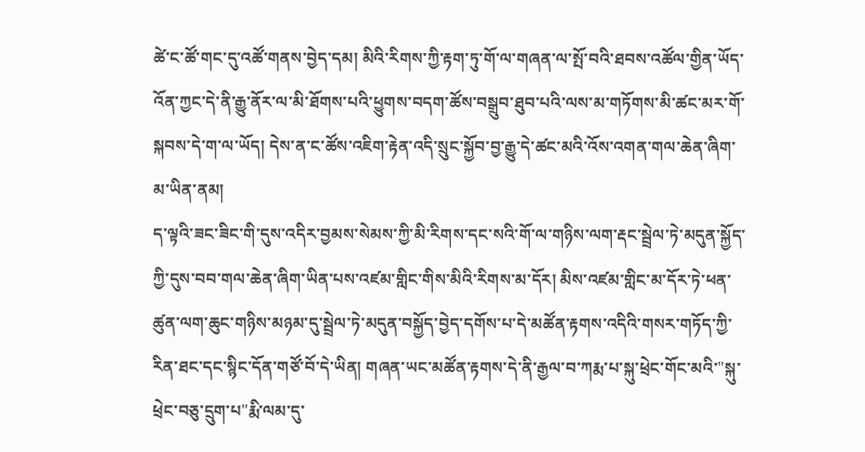ཚེ་ང་ཚོ་གང་དུ་འཚོ་གནས་བྱེད་དམ། མིའི་རིགས་ཀྱི་རྟག་ཏུ་གོ་ལ་གཞན་ལ་སྤོ་བའི་ཐབས་འཚོལ་གྱིན་ཡོད་འོན་ཀྱང་དེ་ནི་རྒྱུ་ནོར་ལ་མི་ཐོགས་པའི་ཕྱུགས་བདག་ཚོས་བསྒྲུབ་ཐུབ་པའི་ལས་མ་གཏོགས་མི་ཚང་མར་གོ་སྐབས་དེ་ག་ལ་ཡོད། དེས་ན་ང་ཚོས་འཇིག་རྟེན་འདི་སྲུང་སྐྱོབ་བྱ་རྒྱུ་དེ་ཚང་མའི་འོས་འགན་གལ་ཆེན་ཞིག་མ་ཡིན་ནམ།
ད་ལྟའི་ཟང་ཟིང་གི་དུས་འདིར་བྱམས་སེམས་ཀྱི་མི་རིགས་དང་སའི་གོ་ལ་གཉིས་ལག་རྡང་སྦྲེལ་ཏེ་མདུན་སྐྱོད་ཀྱི་དུས་བབ་གལ་ཆེན་ཞིག་ཡིན་པས་འཛམ་གླིང་གིས་མིའི་རིགས་མ་དོར། མིས་འཛམ་གླིང་མ་དོར་ཏེ་ཕན་ཚུན་ལག་ཆུང་གཉིས་མཉམ་དུ་སྦྲེལ་ཏེ་མདུན་བསྐྱོད་བྱེད་དགོས་པ་དེ་མཚོན་རྟགས་འདིའི་གསར་གཏོད་ཀྱི་རིན་ཐང་དང་སྙིང་དོན་གཙོ་བོ་དེ་ཡིན། གཞན་ཡང་མཚོན་རྟགས་དེ་ནི་རྒྱལ་བ་ཀརྨ་པ་སྐུ་ཕྲེང་གོང་མའི་"སྐུ་ཕྲེང་བཅུ་དྲུག་པ"རྨི་ལམ་དུ་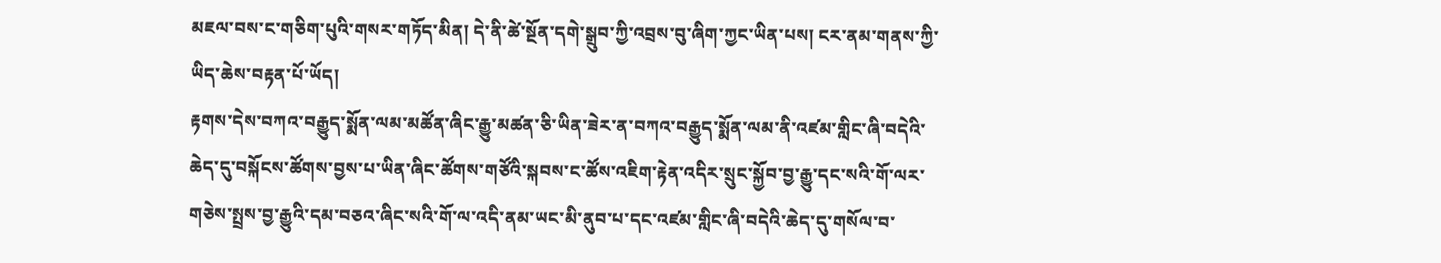མཇལ་བས་ང་གཅིག་པུའི་གསར་གཏོད་མིན། དེ་ནི་ཚེ་སྔོན་དགེ་སྒྲུབ་ཀྱི་འབྲས་བུ་ཞིག་ཀྱང་ཡིན་པས། ངར་ནམ་གནས་ཀྱི་ཡིད་ཆེས་བརྟན་པོ་ཡོད།
རྟགས་དེས་བཀའ་བརྒྱུད་སྨོན་ལམ་མཚོན་ཞིང་རྒྱུ་མཚན་ཅི་ཡིན་ཟེར་ན་བཀའ་བརྒྱུད་སྨོན་ལམ་ནི་འཛམ་གླིང་ཞི་བདེའི་ཆེད་དུ་བསྐོངས་ཚོགས་བྱས་པ་ཡིན་ཞིང་ཚོགས་གཙོའི་སྐབས་ང་ཚོས་འཇིག་རྟེན་འདིར་སྲུང་སྐྱོབ་བྱ་རྒྱུ་དང་སའི་གོ་ལར་གཅེས་སྤྲས་བྱ་རྒྱུའི་དམ་བཅའ་ཞིང་སའི་གོ་ལ་འདི་ནམ་ཡང་མི་ནུབ་པ་དང་འཛམ་གླིང་ཞི་བདེའི་ཆེད་དུ་གསོལ་བ་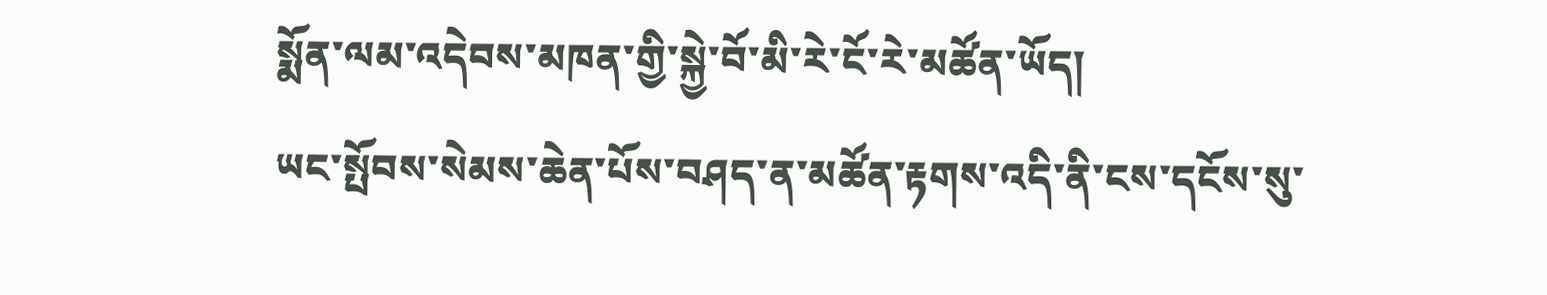སྨོན་ལམ་འདེབས་མཁན་གྱི་སྐྱེ་བོ་མི་རེ་ངོ་རེ་མཚོན་ཡོད།
ཡང་སྤོབས་སེམས་ཆེན་པོས་བཤད་ན་མཚོན་རྟགས་འདི་ནི་ངས་དངོས་སུ་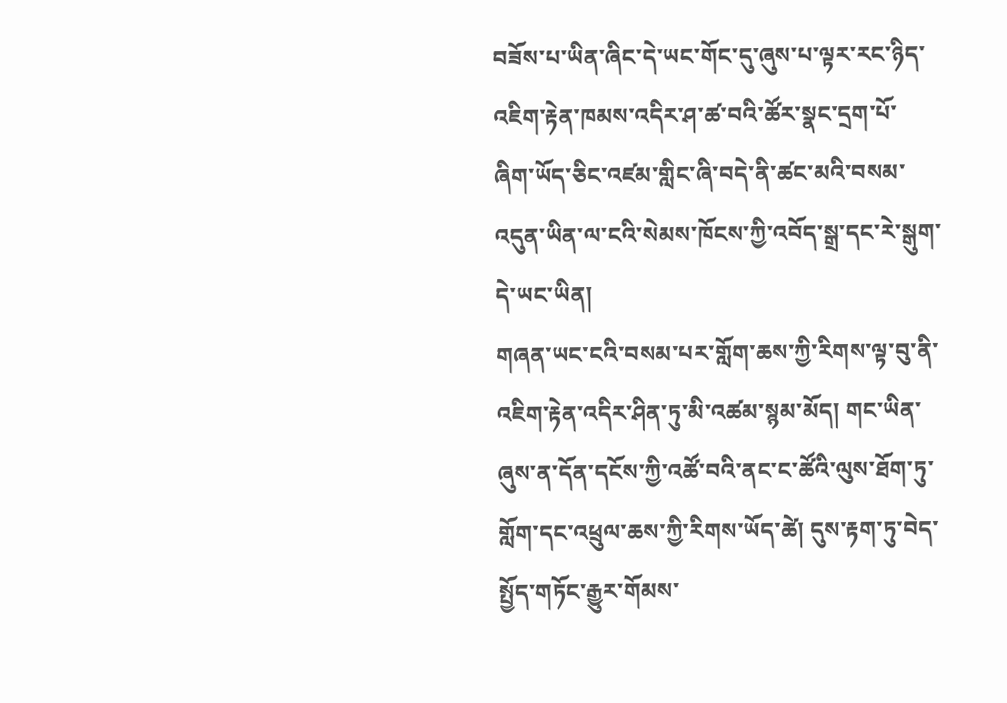བཟོས་པ་ཡིན་ཞིང་དེ་ཡང་གོང་དུ་ཞུས་པ་ལྟར་རང་ཉིད་འཇིག་རྟེན་ཁམས་འདིར་ཤ་ཚ་བའི་ཚོར་སྣང་དྲག་པོ་ཞིག་ཡོད་ཅིང་འཛམ་གླིང་ཞི་བདེ་ནི་ཚང་མའི་བསམ་འདུན་ཡིན་ལ་ངའི་སེམས་ཁོངས་ཀྱི་འབོད་སྒྲ་དང་རེ་སྒུག་དེ་ཡང་ཡིན།
གཞན་ཡང་ངའི་བསམ་པར་གློག་ཆས་ཀྱི་རིགས་ལྟ་བུ་ནི་འཇིག་རྟེན་འདིར་ཤིན་ཏུ་མི་འཚམ་སྙམ་མོད། གང་ཡིན་ཞུས་ན་དོན་དངོས་ཀྱི་འཚོ་བའི་ནང་ང་ཚོའི་ལུས་ཐོག་ཏུ་གློག་དང་འཕྲུལ་ཆས་ཀྱི་རིགས་ཡོད་ཚེ། དུས་རྟག་ཏུ་བེད་སྤྱོད་གཏོང་རྒྱུར་གོམས་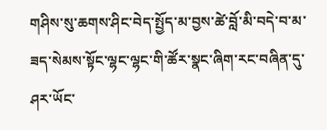གཤིས་སུ་ཆགས་ཤིང་བེད་སྤྱོད་མ་བྱས་ཚེ་བློ་མི་བདེ་བ་མ་ཟད་སེམས་སྟོང་ལྷང་ལྷང་གི་ཚོར་སྣང་ཞིག་རང་བཞིན་དུ་ཤར་ཡོང་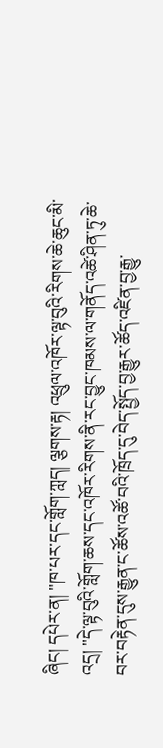ཞིང། དཔེར་ན། "ཁ་པར་དང་གློག་ཀླད། ལྕགས་རྟ། འཕྲུལ་འཁོར་ལྟ་བུའི་རིགས་ཆེ་ཆུང་མི་འདྲ། "དེ་ལྟ་བུའི་གློག་ཆས་དང་འཁོར་རིགས་ནི་རང་བྱུང་ཁམས་ལ་གནོད་འཚེ་ཤིན་ཏུ་ཆེ་བར་བརྟེན་དུས་རྒྱུན་ང་ཚོས་འཚོ་བའི་ཁྲོད་དུ་བེད་སྤྱོད་བྱ་རྒྱུར་ཚོད་འཛིན་བྱ་རྒྱུ་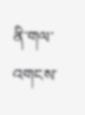ནི་གལ་འགངས་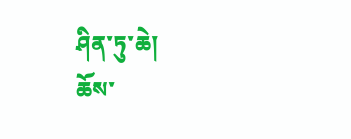ཤིན་ཏུ་ཆེ།
ཆོས་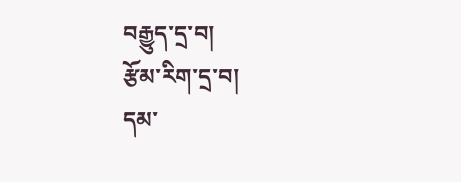བརྒྱུད་དྲ་བ།
རྩོམ་རིག་དྲ་བ།
དམ་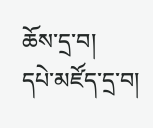ཆོས་དྲ་བ།
དཔེ་མཛོད་དྲ་བ།